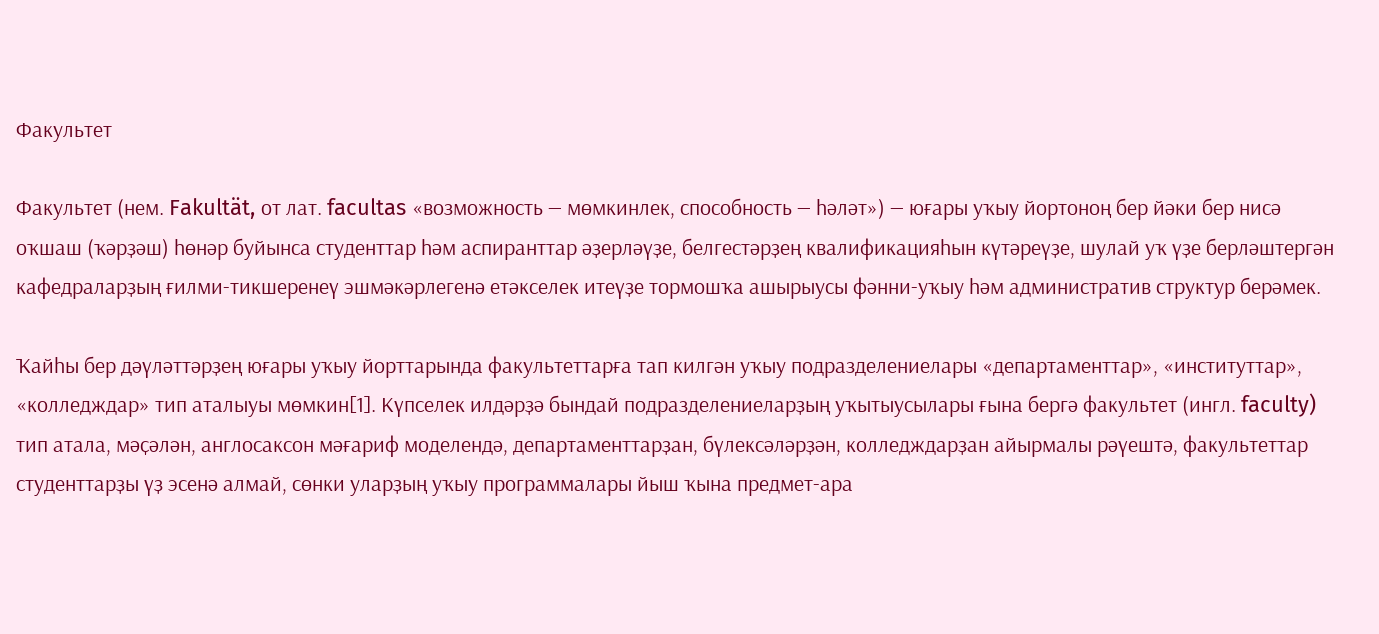Факультет

Факультет (нем. Fakultät, от лат. facultas «возможность — мөмкинлек, способность — һәләт») — юғары уҡыу йортоноң бер йәки бер нисә оҡшаш (ҡәрҙәш) һөнәр буйынса студенттар һәм аспиранттар әҙерләүҙе, белгестәрҙең квалификацияһын күтәреүҙе, шулай уҡ үҙе берләштергән кафедраларҙың ғилми-тикшеренеү эшмәкәрлегенә етәкселек итеүҙе тормошҡа ашырыусы фәнни-уҡыу һәм административ структур берәмек.

Ҡайһы бер дәүләттәрҙең юғары уҡыу йорттарында факультеттарға тап килгән уҡыу подразделениелары «департаменттар», «институттар», «колледждар» тип аталыуы мөмкин[1]. Күпселек илдәрҙә бындай подразделениеларҙың уҡытыусылары ғына бергә факультет (ингл. faculty) тип атала, мәҫәлән, англосаксон мәғариф моделендә, департаменттарҙан, бүлексәләрҙән, колледждарҙан айырмалы рәүештә, факультеттар студенттарҙы үҙ эсенә алмай, сөнки уларҙың уҡыу программалары йыш ҡына предмет-ара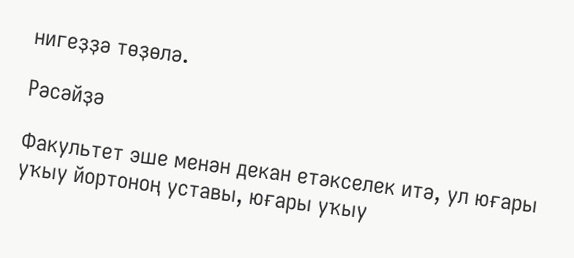нигеҙҙә төҙөлә.

Рәсәйҙә

Факультет эше менән декан етәкселек итә, ул юғары уҡыу йортоноң уставы, юғары уҡыу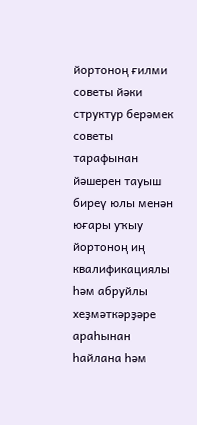йортоноң ғилми советы йәки структур берәмек советы тарафынан йәшерен тауыш биреү юлы менән юғары уҡыу йортоноң иң квалификациялы һәм абруйлы хеҙмәткәрҙәре араһынан һайлана һәм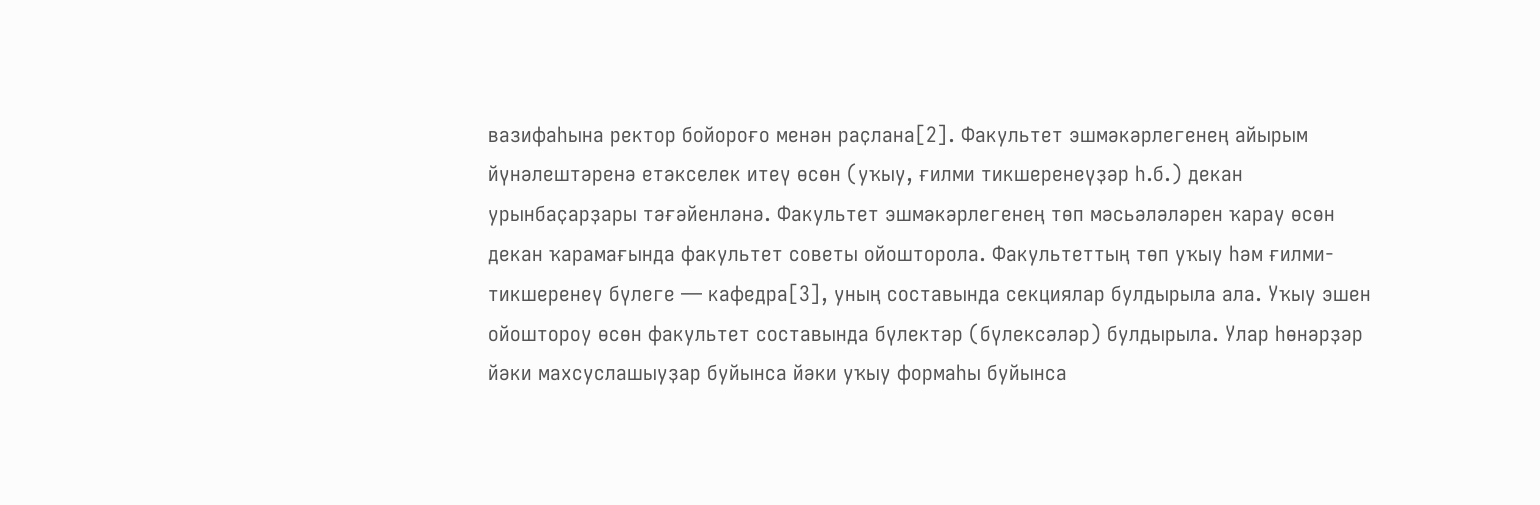вазифаһына ректор бойороғо менән раҫлана[2]. Факультет эшмәкәрлегенең айырым йүнәлештәренә етәкселек итеү өсөн (уҡыу, ғилми тикшеренеүҙәр һ.б.) декан урынбаҫарҙары тәғәйенләнә. Факультет эшмәкәрлегенең төп мәсьәләләрен ҡарау өсөн декан ҡарамағында факультет советы ойошторола. Факультеттың төп уҡыу һәм ғилми-тикшеренеү бүлеге — кафедра[3], уның составында секциялар булдырыла ала. Уҡыу эшен ойоштороу өсөн факультет составында бүлектәр (бүлексәләр) булдырыла. Улар һөнәрҙәр йәки махсуслашыуҙар буйынса йәки уҡыу формаһы буйынса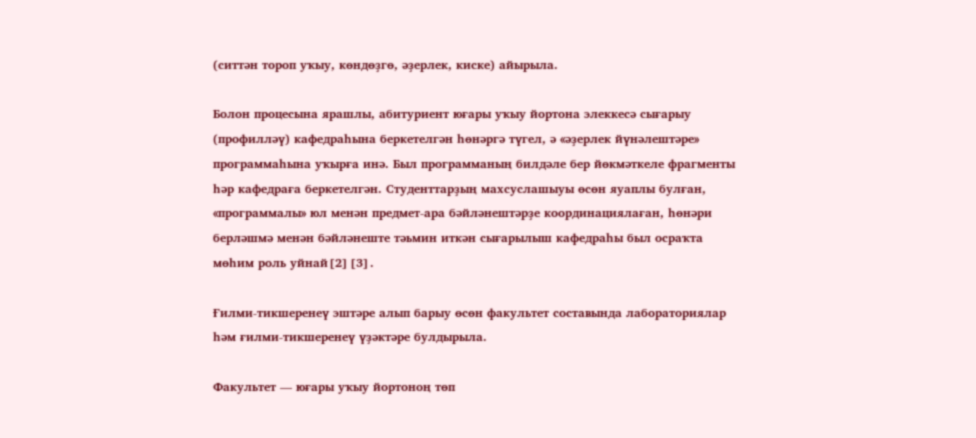(ситтән тороп уҡыу, көндөҙгө, әҙерлек, киске) айырыла.

Болон процесына ярашлы, абитуриент юғары уҡыу йортона элеккесә сығарыу (профилләү) кафедраһына беркетелгән һөнәргә түгел, ә «әҙерлек йүнәлештәре» программаһына уҡырға инә. Был программаның билдәле бер йөкмәткеле фрагменты һәр кафедраға беркетелгән. Студенттарҙың махсуслашыуы өсөн яуаплы булған, «программалы» юл менән предмет-ара бәйләнештәрҙе координациялаған, һөнәри берләшмә менән бәйләнеште тәьмин иткән сығарылыш кафедраһы был осраҡта мөһим роль уйнай[2][3].

Ғилми-тикшеренеү эштәре алып барыу өсөн факультет составында лабораториялар һәм ғилми-тикшеренеү үҙәктәре булдырыла.

Факультет — юғары уҡыу йортоноң төп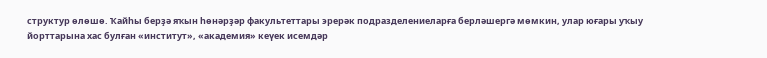структур өлөшө. Ҡайһы берҙә яҡын һөнәрҙәр факультеттары эрерәк подразделениеларға берләшергә мөмкин, улар юғары уҡыу йорттарына хас булған «институт», «академия» кеүек исемдәр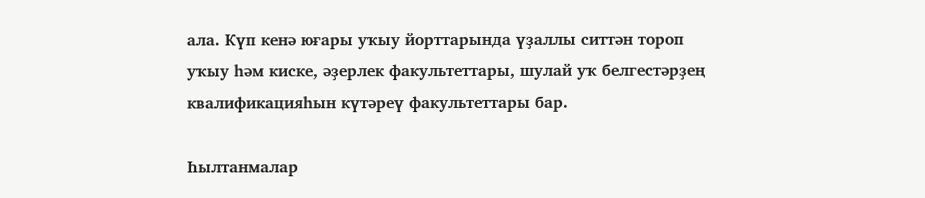ала. Күп кенә юғары уҡыу йорттарында үҙаллы ситтән тороп уҡыу һәм киске, әҙерлек факультеттары, шулай уҡ белгестәрҙең квалификацияһын күтәреү факультеттары бар.

Һылтанмалар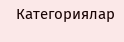Категориялар